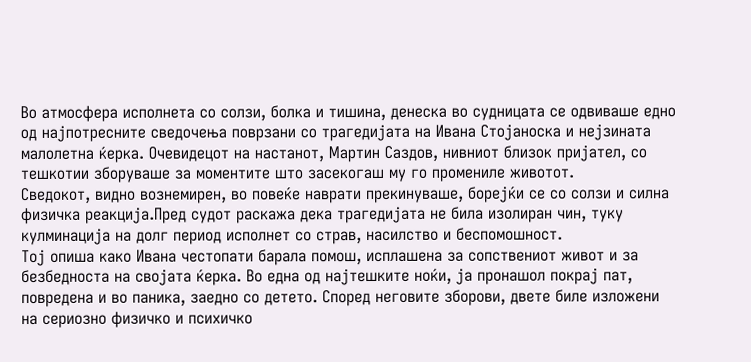Во атмосфера исполнета со солзи, болка и тишина, денеска во судницата се одвиваше едно од најпотресните сведочења поврзани со трагедијата на Ивана Стојаноска и нејзината малолетна ќерка. Очевидецот на настанот, Мартин Саздов, нивниот близок пријател, со тешкотии зборуваше за моментите што засекогаш му го промениле животот.
Сведокот, видно вознемирен, во повеќе наврати прекинуваше, борејќи се со солзи и силна физичка реакција.Пред судот раскажа дека трагедијата не била изолиран чин, туку кулминација на долг период исполнет со страв, насилство и беспомошност.
Тој опиша како Ивана честопати барала помош, исплашена за сопствениот живот и за безбедноста на својата ќерка. Во една од најтешките ноќи, ја пронашол покрај пат, повредена и во паника, заедно со детето. Според неговите зборови, двете биле изложени на сериозно физичко и психичко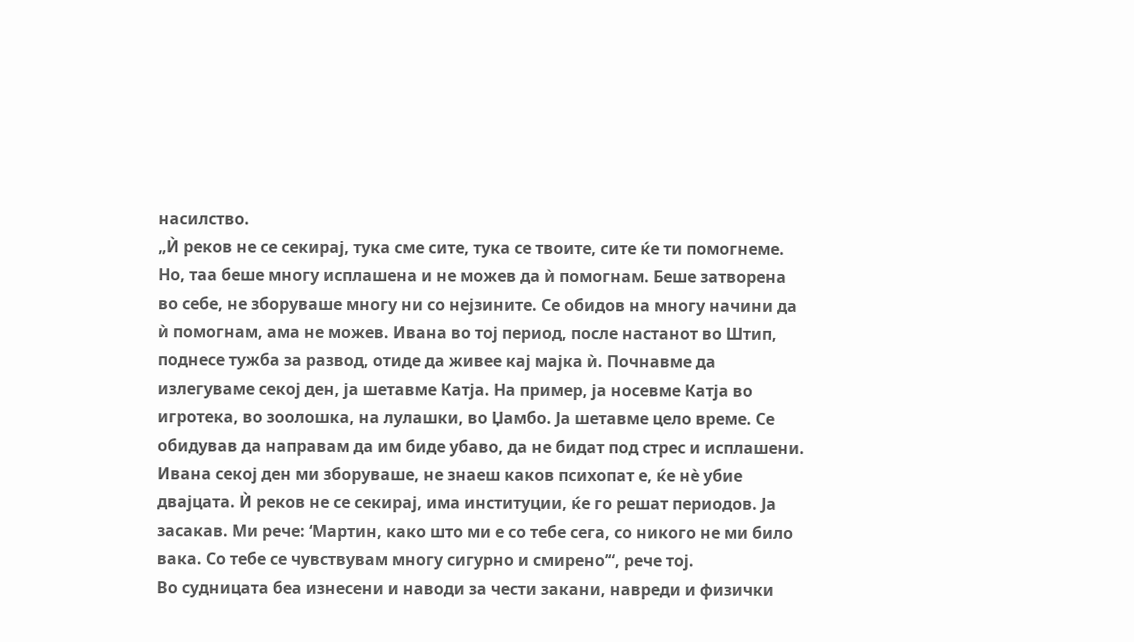насилство.
„Ѝ реков не се секирај, тука сме сите, тука се твоите, сите ќе ти помогнеме. Но, таа беше многу исплашена и не можев да ѝ помогнам. Беше затворена во себе, не зборуваше многу ни со нејзините. Се обидов на многу начини да ѝ помогнам, ама не можев. Ивана во тој период, после настанот во Штип, поднесе тужба за развод, отиде да живее кај мајка ѝ. Почнавме да излегуваме секој ден, ја шетавме Катја. На пример, ја носевме Катја во игротека, во зоолошка, на лулашки, во Џамбо. Ја шетавме цело време. Се обидував да направам да им биде убаво, да не бидат под стрес и исплашени. Ивана секој ден ми зборуваше, не знаеш каков психопат е, ќе нѐ убие двајцата. Ѝ реков не се секирај, има институции, ќе го решат периодов. Ја засакав. Ми рече: ‘Мартин, како што ми е со тебе сега, со никого не ми било вака. Со тебе се чувствувам многу сигурно и смирено’“, рече тој.
Во судницата беа изнесени и наводи за чести закани, навреди и физички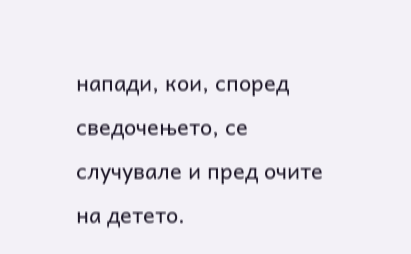напади, кои, според сведочењето, се случувале и пред очите на детето.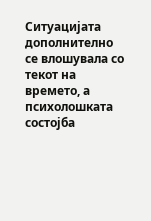Ситуацијата дополнително се влошувала со текот на времето, а психолошката состојба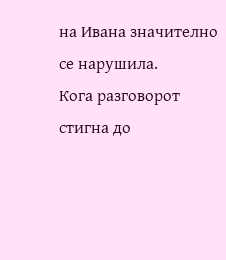на Ивана значително се нарушила.
Кога разговорот стигна до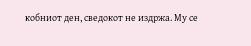кобниот ден, сведокот не издржа. Му се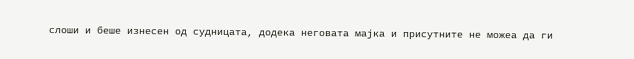слоши и беше изнесен од судницата, додека неговата мајка и присутните не можеа да ги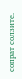сопрат солзите.